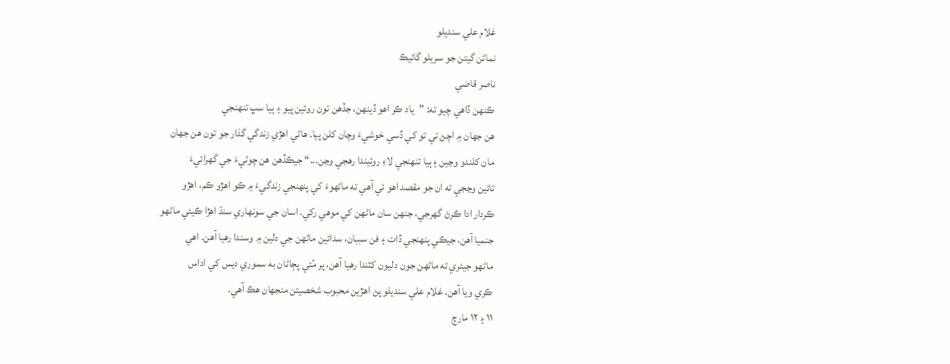غلام علي سنديلو
نماڻن گيتن جو سريلو گائيڪ
ناصر قاضي
ڪنهن ڏاهي چيو ته: ”ياد ڪر اهو ڏينهن، جڏهن تون روئين پيو ۽ ٻيا سڀ تنهنجي
هن جهان ۾ اچڻ تي تو کي ڏسي خوشيءَ وچان کلن پيا. هاڻي اهڙي زندگي گذار جو تون هن جهان
مان کلندو وڃين ۽ ٻيا تنهنجي لاءِ روئيندا رهجي وڃن...“ جيڪڏهن هن چوڻيءَ جي گهرائيءَ
تائين وڃجي ته ان جو مقصد اهو ئي آهي ته ماڻهوءَ کي پنهنجي زندگيءَ ۾ ڪو اهڙو ڪم، اهڙو
ڪردار ادا ڪرڻ گھرجي، جنهن سان ماڻهن کي موهي رکي. اسان جي سونهاري سنڌ اهڙا ڪيئي ماڻهو
جنميا آهن، جيڪي پنهنجي ڏات ۽ فن سببان، سدائين ماڻهن جي دلين ۾ وسندا رهيا آهن. اهي
ماڻهو جيئري ته ماڻهن جون دليون کٽندا رهيا آهن، پر مُئي پڄاڻان به سموري ديس کي اداس
ڪري ويا آهن. غلام علي سنديلو پڻ اهڙين محبوب شخصيتن منجھان هڪ آهي.
۱۱ ۽ ۱۲ مارچ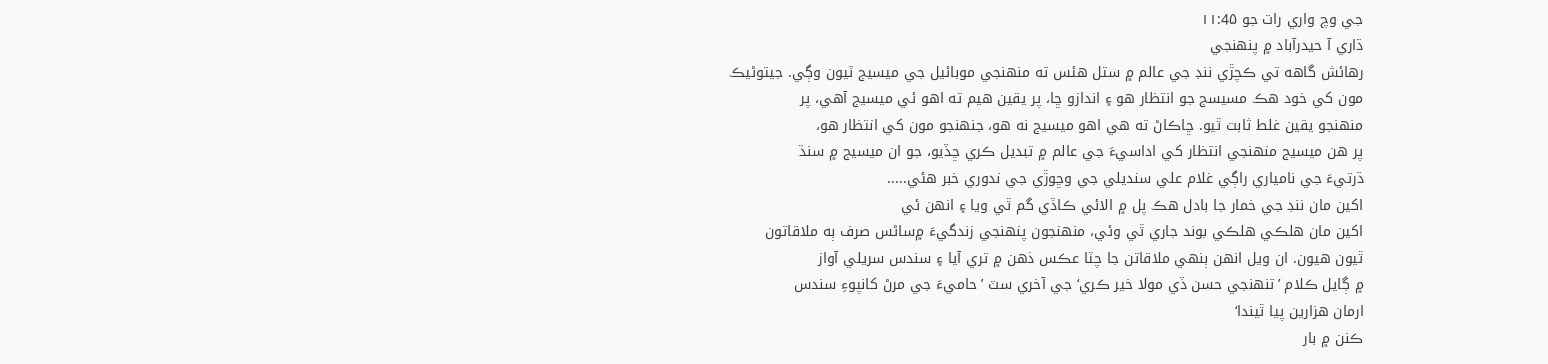جي وچ واري رات جو ۱۱:4۵
ڌاري آ حيدرآباد ۾ پنهنجي
رهائش گاهه تي ڪچڙي ننڊ جي عالم ۾ ستل هئس ته منهنجي موبائيل جي ميسيج ٽيون وڳي. جيتوڻيڪ
مون کي خود هڪ مسيسج جو انتظار هو ۽ اندازو ڇا، پر يقين هيم ته اهو ئي ميسيج آهي، پر
منهنجو يقين غلط ثابت ٿيو. ڇاڪاڻ ته هي اهو ميسيج نه هو، جنهنجو مون کي انتظار هو،
پر هن ميسيج منهنجي انتظار کي اداسيءَ جي عالم ۾ تبديل ڪري ڇڏيو، جو ان ميسيج ۾ سنڌ
ڌرتيءَ جي نامياري راڳي غلام علي سنديلي جي وڇوڙي جي ندوري خبر هئي.....
اکين مان ننڊ جي خمار جا بادل هڪ پل ۾ الائي ڪاڏي گم ٿي ويا ۽ انهن ئي
اکين مان هلڪي هلڪي بوند جاري ٿي وئي، منهنجون پنهنجي زندگيءَ ۾ساڻس صرف ٻه ملاقاتون
ٿيون هيون. ان ويل انهن ٻنهي ملاقاتن جا چٽا عڪس ذهن ۾ تري آيا ۽ سندس سريلي آواز
۾ ڳايل ڪلام ’تنهنجي حسن ڏي مولا خير ڪري‘ جي آخري سٽ ’حاميءَ جي مرڻ کانپوءِ سندس
ارمان هزارين پيا ٿيندا‘
ڪنن ۾ بار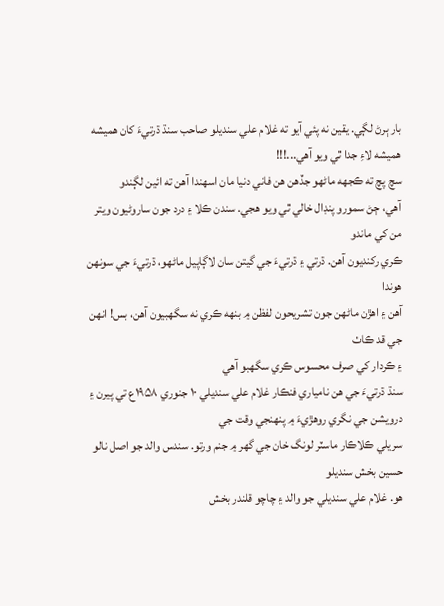بار ٻرڻ لڳي. يقين نه پئي آيو ته غلام علي سنديلو صاحب سنڌ ڌرتيءَ کان هميشه
هميشه لاءِ جدا ٿي ويو آهي...!!!
سچ پچ ته ڪجھه ماڻهو جڏهن هن فاني دنيا مان اسهندا آهن ته ائين لڳندو
آهي، ڄڻ سمورو پنڊال خالي ٿي ويو هجي. سندن ڪلا ۽ درد جون ساروڻيون ويتر من کي ماندو
ڪري رکنديون آهن. ڌرتي ۽ ڌرتيءَ جي گيتن سان لاڳاپيل ماڻهو، ڌرتيءَ جي سونهن هوندا
آهن ۽ اهڙن ماڻهن جون تشريحون لفظن ۾ بنهه ڪري نه سگھبيون آهن، بس! انهن جي قد ڪاٺ
۽ ڪردار کي صرف محسوس ڪري سگھبو آهي
سنڌ ڌرتيءَ جي هن نامياري فنڪار غلام علي سنديلي ۱۰ جنوري ۱۹۵۸ع تي پيرن ۽ درويشن جي نگري روهڙيءَ ۾ پنهنجي وقت جي
سريلي ڪلاڪار ماسٽر لونگ خان جي گھر ۾ جنم ورتو. سندس والد جو اصل نالو حسين بخش سنديلو
هو. غلام علي سنديلي جو والد ۽ چاچو قلندر بخش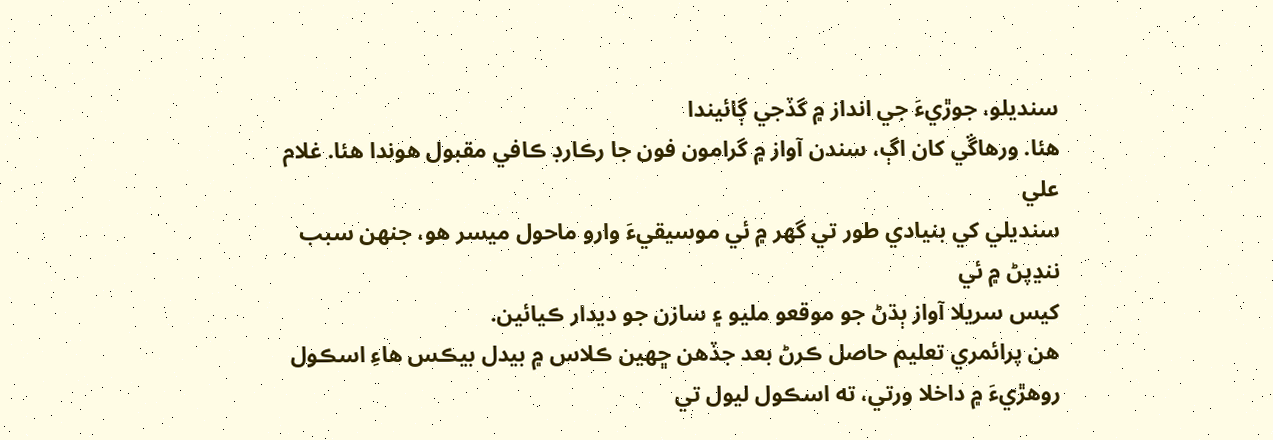سنديلو، جوڙيءَ جي انداز ۾ گڏجي ڳائيندا
هئا. ورهاڱي کان اڳ، سندن آواز ۾ گرامون فون جا رڪارڊ ڪافي مقبول هوندا هئا. غلام علي
سنديلي کي بنيادي طور تي گھر ۾ ئي موسيقيءَ وارو ماحول ميسر هو، جنهن سبب ننڍپڻ ۾ ئي
کيس سريلا آواز ٻڌڻ جو موقعو مليو ۽ سازن جو ديدار ڪيائين.
هن پرائمري تعليم حاصل ڪرڻ بعد جڏهن ڇهين ڪلاس ۾ بيدل بيڪس هاءِ اسڪول
روهڙيءَ ۾ داخلا ورتي، ته اسڪول ليول تي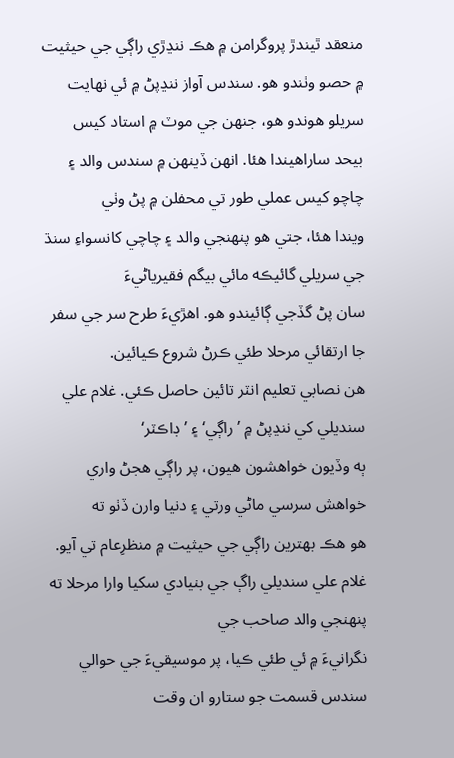منعقد ٿيندڙ پروگرامن ۾ هڪ ننڍڙي راڳي جي حيثيت
۾ حصو وٺندو هو. سندس آواز ننڍپڻ ۾ ئي نهايت سريلو هوندو هو، جنهن جي موٽ ۾ استاد کيس
بيحد ساراهيندا هئا. انهن ڏينهن ۾ سندس والد ۽ چاچو کيس عملي طور تي محفلن ۾ پڻ وٺي
ويندا هئا، جتي هو پنهنجي والد ۽ چاچي کانسواءِ سنڌ جي سريلي گائيڪه مائي بيگم فقيرياڻيءَ
سان پڻ گڏجي ڳائيندو هو. اهڙيءَ طرح سر جي سفر جا ارتقائي مرحلا طئي ڪرڻ شروع ڪيائين.
هن نصابي تعليم انٽر تائين حاصل ڪئي. غلام علي سنديلي کي ننڍپڻ ۾ ’راڳي‘ ۽ ’ڊاڪٽر‘
ٻه وڏيون خواهشون هيون، پر راڳي هجڻ واري خواهش سرسي ماڻي ورتي ۽ دنيا وارن ڏٺو ته
هو هڪ بهترين راڳي جي حيثيت ۾ منظرِعام تي آيو.
غلام علي سنديلي راڳ جي بنيادي سکيا وارا مرحلا ته پنهنجي والد صاحب جي
نگرانيءَ ۾ ئي طئي ڪيا، پر موسيقيءَ جي حوالي سندس قسمت جو ستارو ان وقت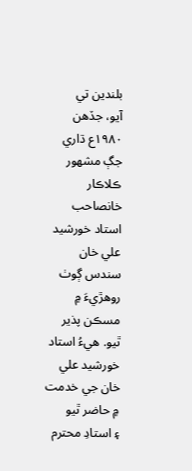بلندين تي
آيو، جڏهن ۱۹۸۰ع ڌاري جڳ مشهور ڪلاڪار خانصاحب استاد خورشيد علي خان
سندس ڳوٺ روهڙيءَ ۾ مسڪن پذير ٿيو. هيءُ استاد خورشيد علي خان جي خدمت ۾ حاضر ٿيو
۽ استادِ محترم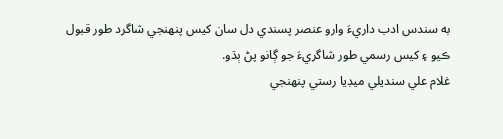به سندس ادب داريءَ وارو عنصر پسندي دل سان کيس پنهنجي شاگرد طور قبول
ڪيو ۽ کيس رسمي طور شاگريءَ جو ڳانو پڻ ٻڌو.
غلام علي سنديلي ميڊيا رستي پنهنجي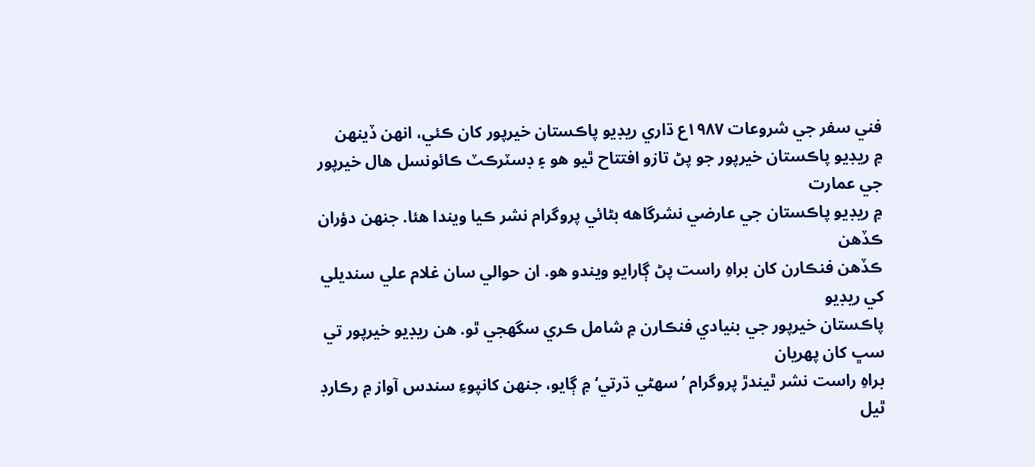فني سفر جي شروعات ۱۹۸۷ع ڌاري ريڊيو پاڪستان خيرپور کان ڪئي، انهن ڏينهن
۾ ريڊيو پاڪستان خيرپور جو پڻ تازو افتتاح ٿيو هو ۽ ڊسٽرڪٽ ڪائونسل هال خيرپور جي عمارت
۾ ريڊيو پاڪستان جي عارضي نشرگاهه بڻائي پروگرام نشر ڪيا ويندا هئا. جنهن دؤران ڪڏهن
ڪڏهن فنڪارن کان براهِ راست پڻ ڳارايو ويندو هو. ان حوالي سان غلام علي سنديلي کي ريڊيو
پاڪستان خيرپور جي بنيادي فنڪارن ۾ شامل ڪري سگهجي ٿو. هن ريڊيو خيرپور تي سڀ کان پهريان
براهِ راست نشر ٿيندڙ پروگرام ’سهڻي ڌرتي‘ ۾ ڳايو، جنهن کانپوءِ سندس آواز ۾ رڪارڊ
ٿيل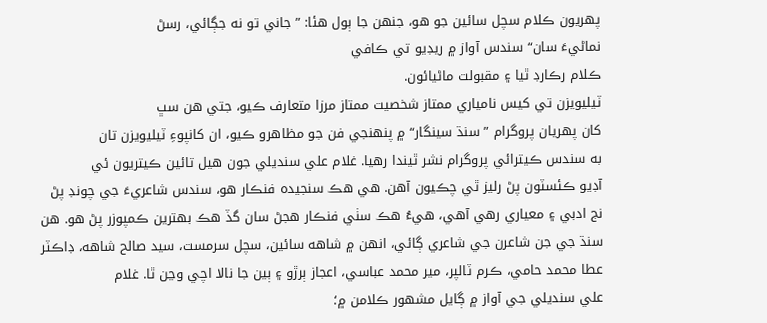پهريون ڪلام سچل سائين جو هو، جنهن جا ٻول هئا: ”جاني تو نه جڳائي، رسڻ
نماڻيءَ سان“ سندس آواز ۾ ريڊيو تي ڪافي
ڪلام رڪارڊ ٿيا ۽ مقبولت ماڻيائون.
ٽيليويزن تي کيس نامياري ممتاز شخصيت ممتاز مرزا متعارف ڪيو، جتي هن سڀ
کان پهريان پروگرام ”سنڌ سينگار“ ۾ پنهنجي فن جو مظاهرو ڪيو، ان کانپوءِ ٽيليويزن تان
به سندس ڪيترائي پروگرام نشر ٿيندا رهيا. غلام علي سنديلي جون هيل تائين ڪيتريون ئي
آڊيو ڪئسٽون پڻ رليز ٿي چڪيون آهن. هي هڪ سنجيده فنڪار هو، سندس شاعريءَ جي چونڊ پڻ
نج ادبي ۽ معياري رهي آهي، هيءُ هڪ سٺي فنڪار هجڻ سان گڏ هڪ بهترين ڪمپوزر پڻ هو. هن
سنڌ جي جن شاعرن جي شاعري ڳائي، انهن ۾ شاهه سائين، سچل سرمست، سيد صالح شاهه، ڊاڪٽر
عطا محمد حامي، ڪرم ٽالپر، مير محمد عباسي، اعجاز ٻرڙو ۽ ٻين جا نالا اچي وڃن ٿا. غلام
علي سنديلي جي آواز ۾ ڳايل مشهور ڪلامن ۾؛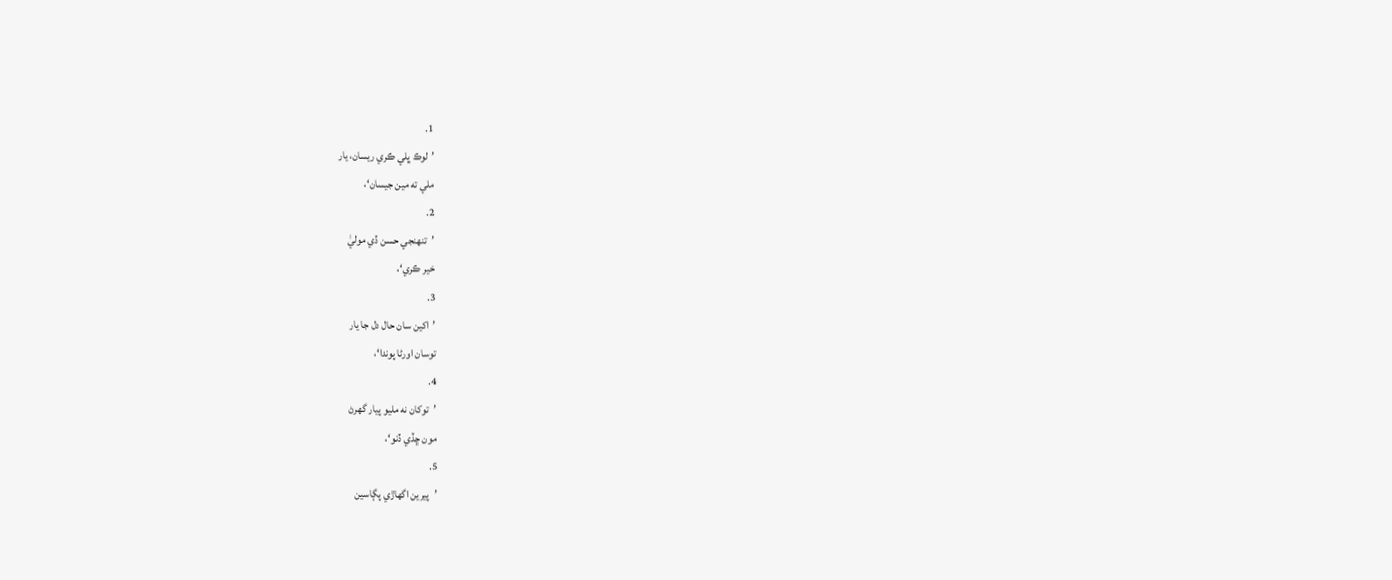1.
’لوڪ ڀلي ڪري ريسان، يار
ملي ته مين جيسان‘،
2.
’تنهنجي حسن ڏي موليٰ
خير ڪري‘،
3.
’اکين سان حال دل جا يار
توسان اورڻا پوندا‘،
4.
’توکان نه مليو پيار گهرڻ
مون ڇڏي ڏنو‘،
5.
’پيرين اگهاڙي پڳاسين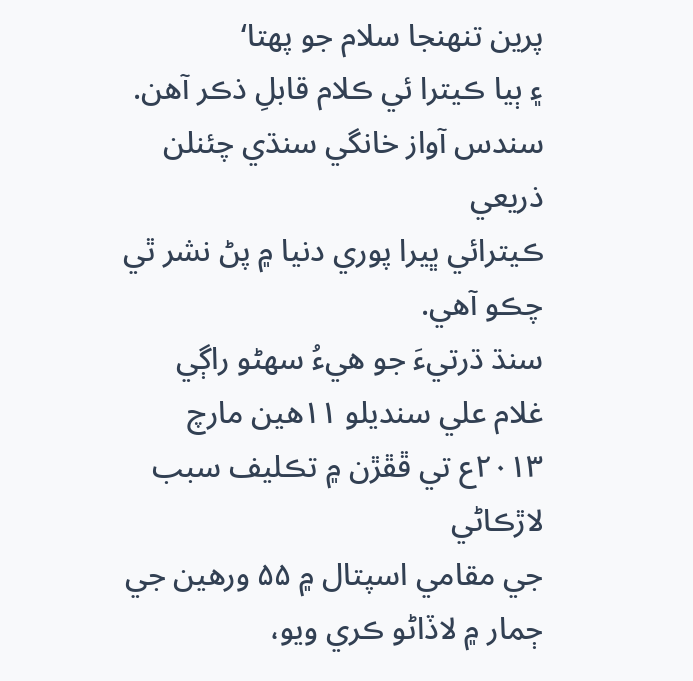پرين تنهنجا سلام جو پهتا‘
۽ ٻيا ڪيترا ئي ڪلام قابلِ ذڪر آهن. سندس آواز خانگي سنڌي چئنلن ذريعي
ڪيترائي ڀيرا پوري دنيا ۾ پڻ نشر ٿي چڪو آهي.
سنڌ ڌرتيءَ جو هيءُ سهڻو راڳي غلام علي سنديلو ۱۱هين مارچ ۲۰۱۳ع تي ڦڦڙن ۾ تڪليف سبب لاڙڪاڻي
جي مقامي اسپتال ۾ ۵۵ ورهين جي ڄمار ۾ لاڏاڻو ڪري ويو،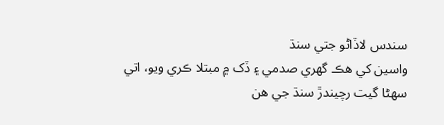سندس لاڏاڻو جتي سنڌ
واسين کي هڪ گهري صدمي ۽ ڏک ۾ مبتلا ڪري ويو، اتي سهڻا گيت رچيندڙ سنڌ جي هن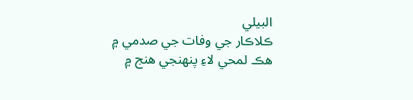البيلي
ڪلاڪار جي وفات جي صدمي ۾ هڪ لمحي لاءِ پنهنجي هنج ۾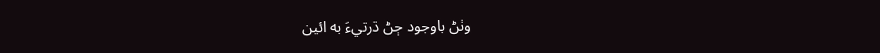وٺڻ باوجود ڄڻ ڌرتيءَ به ائين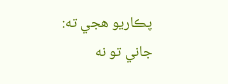پڪاريو هجي ته:
جاني تو نه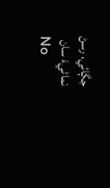جڳائي، رسڻ
نماڻيءَ سان
No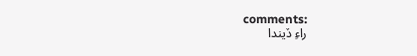comments:
راءِ ڏيندا